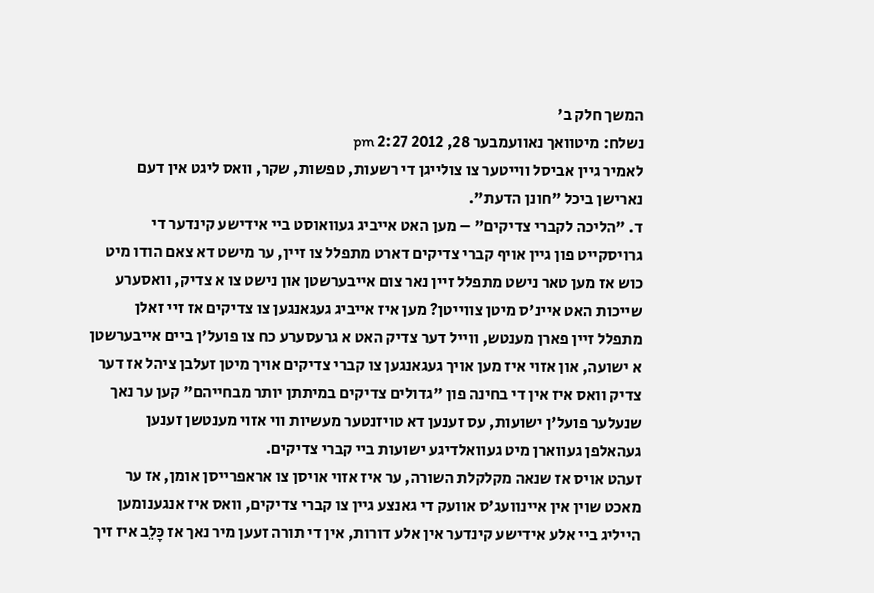המשך חלק ב'
נשלח: מיטוואך נאוועמבער 28, 2012 2:27 pm
לאמיר גיין אביסל ווייטער צו צולייגן די רשעות, טפשות, שקר, וואס ליגט אין דעם נארישן ביכל "חונן הדעת".
ד. "הליכה לקברי צדיקים" – מען האט אייביג געוואוסט ביי אידישע קינדער די גרויסקייט פון גיין אויף קברי צדיקים דארט מתפלל צו זיין, ער מישט דא צאם הודו מיט כוש אז מען טאר נישט מתפלל זיין נאר צום אייבערשטן און נישט צו א צדיק, וואסערע שייכות האט איינ'ס מיטן צווייטן? מען איז אייביג געגאנגען צו צדיקים אז זיי זאלן מתפלל זיין פארן מענטש, ווייל דער צדיק האט א גרעסערע כח צו פועל'ן ביים אייבערשטן א ישועה, און אזוי איז מען אויך געגאנגען צו קברי צדיקים אויך מיטן זעלבן ציהל אז דער צדיק וואס איז אין די בחינה פון "גדולים צדיקים במיתתן יותר מבחייהם" קען ער נאך שנעלער פועל'ן ישועות, עס זענען דא טויזנטער מעשיות ווי אזוי מענטשן זענען געהאלפן געווארן מיט געוואלדיגע ישועות ביי קברי צדיקים.
זעהט אויס אז שנאה מקלקלת השורה, ער איז אזוי אויסן צו אראפרייסן אומן, אז ער מאכט שוין אין איינוועג'ס אוועק די גאנצע גיין צו קברי צדיקים, וואס איז אנגענומען הייליג ביי אלע אידישע קינדער אין אלע דורות, אין די תורה זעען מיר נאך אז כָּלֵב איז זיך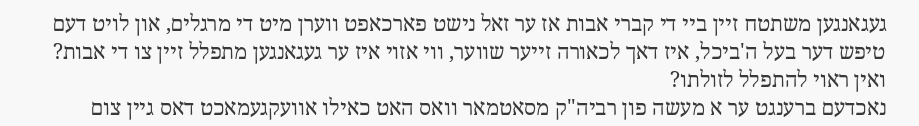געגאנגען משתטח זיין ביי די קברי אבות אז ער זאל נישט פארכאפט ווערן מיט די מרגלים, און לויט דעם טיפש דער בעל ה'ביכל, איז דאך לכאורה זייער שווער, ווי אזוי איז ער געגאנגען מתפלל זיין צו די אבות? ואין ראוי להתפלל לזולתו?
נאכדעם ברענגט ער א מעשה פון רביה"ק מסאטמאר וואס האט כאילו אוועקגעמאכט דאס גיין צום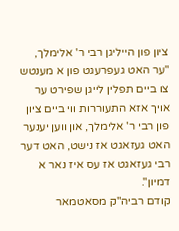ציון פון הייליגן רבי ר' אלימלך, "ער האט געפרעגט פון א מענטש צו ביים תפלין לייגן שפירט ער אויך אזא התעוררות ווי ביים ציון פון רבי ר' אלימלך, און ווען יענער האט געזאגט אז נישט, האט דער רבי געזאגט אז עס איז נאר א דמיון".
קודם רביה"ק מסאטמאר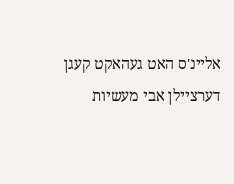אליינ'ס האט געהאקט קעגן דערציילן אבי מעשיות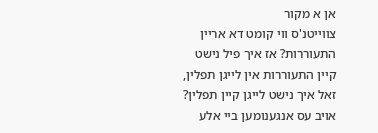אן א מקור
צווייטנ'ס ווי קומט דא אריין התעוררות? אז איך פיל נישט קיין התעוררות אין לייגן תפלין, זאל איך נישט לייגן קיין תפלין? אויב עס אנגענומען ביי אלע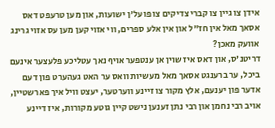אידן צו גיין צו קברי צדיקים צו פועל'ן ישועות, און מען טרעפט דאס אסאך מאל אין חז"ל און אין אלע ספרים, ווי אזוי קען מען עס אזוי גרינג אוועק מאכן?
דריטנ'ס, און דאס איז שוין אן ענטפער אויף נאך עטליכע פלעצער אינעם ביכל, ער ברענגט אסאך מאל מעשיות וואס ער האט געהערט פון דעם אדער פון יענעם, אלץ מקור צו זיינע ווערטער, יעצט וויל איך פארשטיין, אויב רבי נחמן און רבי נתן זענען נישט קיין גוטע מקורות, איז דיינע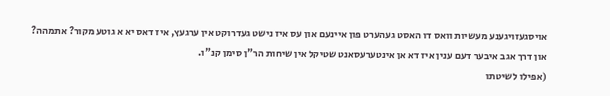אויסגעזויגענע מעשיות וואס דו האסט געהערט פון איינעם און עס איז נישט געדרוקט אין ערגעץ, איז דאס יא א גוטע מקור? אתמהה?
און דרך אגב איבער דעם ענין איז דא אן אינטערעסאנט שטיקל אין שיחות הר"ן סימן קנ"ו.
(אפילו לשיטתו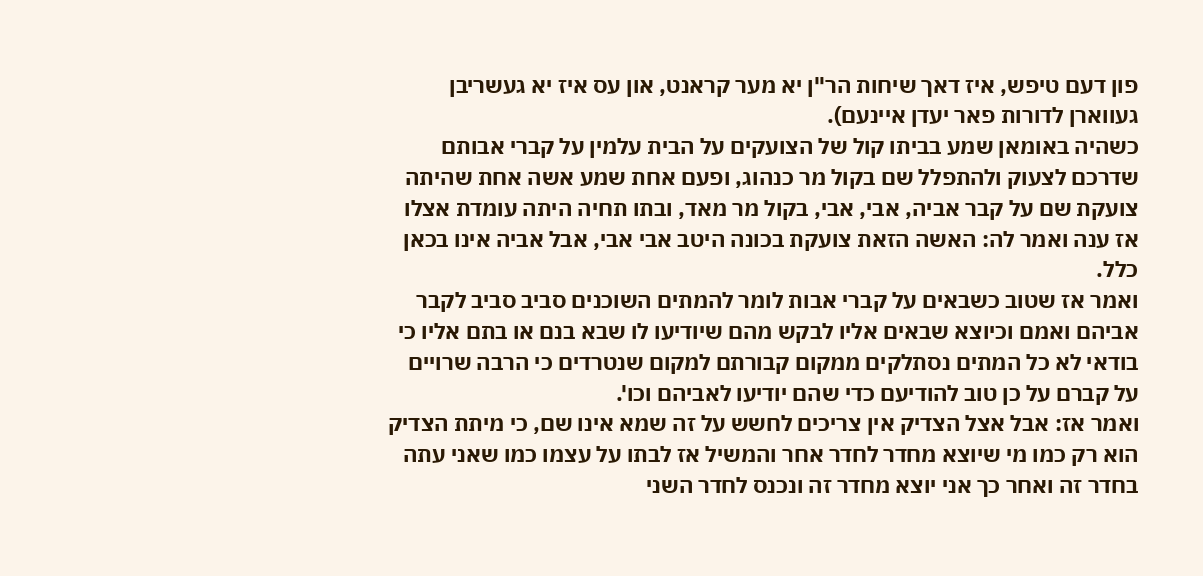פון דעם טיפש, איז דאך שיחות הר"ן יא מער קראנט, און עס איז יא געשריבן געווארן לדורות פאר יעדן איינעם).
כשהיה באומאן שמע בביתו קול של הצועקים על הבית עלמין על קברי אבותם שדרכם לצעוק ולהתפלל שם בקול מר כנהוג, ופעם אחת שמע אשה אחת שהיתה צועקת שם על קבר אביה, אבי, אבי, בקול מר מאד, ובתו תחיה היתה עומדת אצלו אז ענה ואמר לה: האשה הזאת צועקת בכונה היטב אבי אבי, אבל אביה אינו בכאן כלל.
ואמר אז שטוב כשבאים על קברי אבות לומר להמתים השוכנים סביב סביב לקבר אביהם ואמם וכיוצא שבאים אליו לבקש מהם שיודיעו לו שבא בנם או בתם אליו כי בודאי לא כל המתים נסתלקים ממקום קבורתם למקום שנטרדים כי הרבה שרויים על קברם על כן טוב להודיעם כדי שהם יודיעו לאביהם וכו'.
ואמר אז: אבל אצל הצדיק אין צריכים לחשש על זה שמא אינו שם, כי מיתת הצדיק הוא רק כמו מי שיוצא מחדר לחדר אחר והמשיל אז לבתו על עצמו כמו שאני עתה בחדר זה ואחר כך אני יוצא מחדר זה ונכנס לחדר השני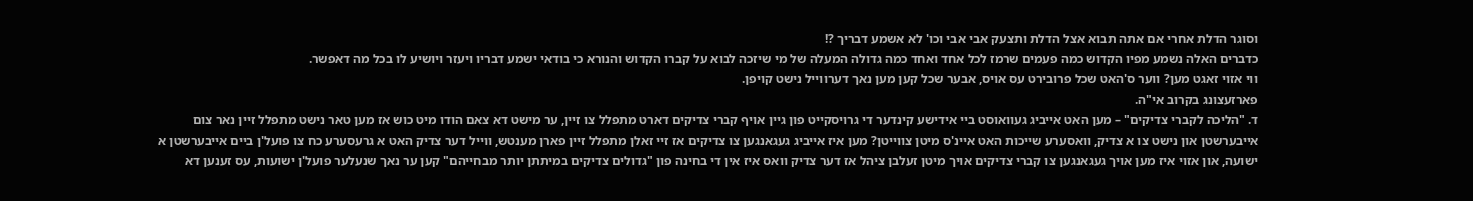וסוגר הדלת אחרי אם אתה תבוא אצל הדלת ותצעק אבי אבי וכו' לא אשמע דבריך ?!
כדברים האלה נשמע מפיו הקדוש כמה פעמים שרמז לכל אחד ואחד כמה גדולה המעלה של מי שיזכה לבוא על קברו הקדוש והנורא כי בודאי ישמע דבריו ויעזר ויושיע לו בכל מה דאפשר.
ווי אזוי זאגט מען? ווער ס'האט שכל פרובירט עס אויס, אבער שכל קען מען נאך דערווייל נישט קויפן.
פארזעצונג בקרוב אי"ה.
ד. "הליכה לקברי צדיקים" – מען האט אייביג געוואוסט ביי אידישע קינדער די גרויסקייט פון גיין אויף קברי צדיקים דארט מתפלל צו זיין, ער מישט דא צאם הודו מיט כוש אז מען טאר נישט מתפלל זיין נאר צום אייבערשטן און נישט צו א צדיק, וואסערע שייכות האט איינ'ס מיטן צווייטן? מען איז אייביג געגאנגען צו צדיקים אז זיי זאלן מתפלל זיין פארן מענטש, ווייל דער צדיק האט א גרעסערע כח צו פועל'ן ביים אייבערשטן א ישועה, און אזוי איז מען אויך געגאנגען צו קברי צדיקים אויך מיטן זעלבן ציהל אז דער צדיק וואס איז אין די בחינה פון "גדולים צדיקים במיתתן יותר מבחייהם" קען ער נאך שנעלער פועל'ן ישועות, עס זענען דא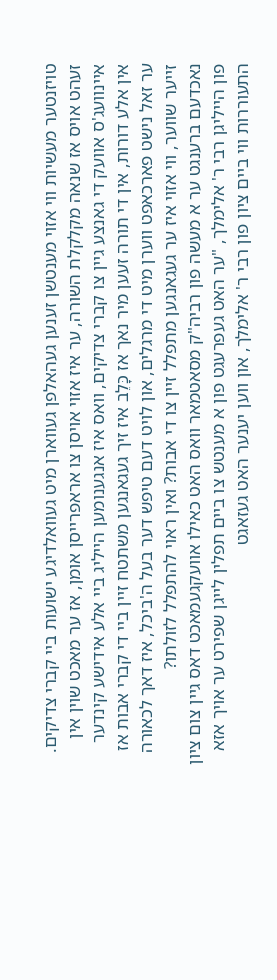טויזנטער מעשיות ווי אזוי מענטשן זענען געהאלפן געווארן מיט געוואלדיגע ישועות ביי קברי צדיקים.
זעהט אויס אז שנאה מקלקלת השורה, ער איז אזוי אויסן צו אראפרייסן אומן, אז ער מאכט שוין אין איינוועג'ס אוועק די גאנצע גיין צו קברי צדיקים, וואס איז אנגענומען הייליג ביי אלע אידישע קינדער אין אלע דורות, אין די תורה זעען מיר נאך אז כָּלֵב איז זיך געגאנגען משתטח זיין ביי די קברי אבות אז ער זאל נישט פארכאפט ווערן מיט די מרגלים, און לויט דעם טיפש דער בעל ה'ביכל, איז דאך לכאורה זייער שווער, ווי אזוי איז ער געגאנגען מתפלל זיין צו די אבות? ואין ראוי להתפלל לזולתו?
נאכדעם ברענגט ער א מעשה פון רביה"ק מסאטמאר וואס האט כאילו אוועקגעמאכט דאס גיין צום ציון פון הייליגן רבי ר' אלימלך, "ער האט געפרעגט פון א מענטש צו ביים תפלין לייגן שפירט ער אויך אזא התעוררות ווי ביים ציון פון רבי ר' אלימלך, און ווען יענער האט געזאגט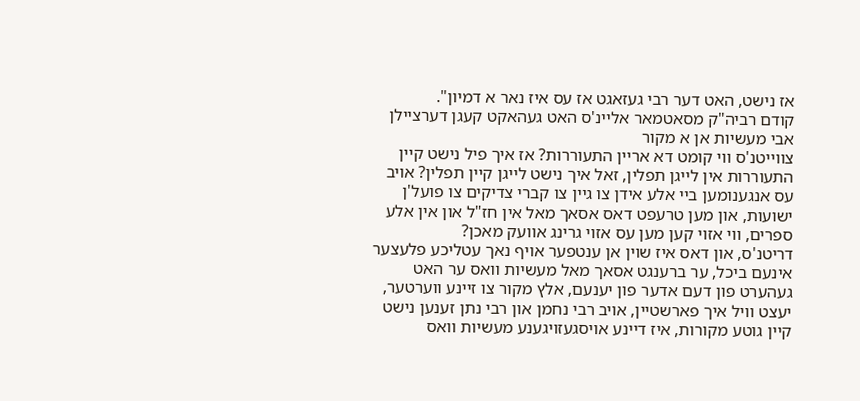אז נישט, האט דער רבי געזאגט אז עס איז נאר א דמיון".
קודם רביה"ק מסאטמאר אליינ'ס האט געהאקט קעגן דערציילן אבי מעשיות אן א מקור
צווייטנ'ס ווי קומט דא אריין התעוררות? אז איך פיל נישט קיין התעוררות אין לייגן תפלין, זאל איך נישט לייגן קיין תפלין? אויב עס אנגענומען ביי אלע אידן צו גיין צו קברי צדיקים צו פועל'ן ישועות, און מען טרעפט דאס אסאך מאל אין חז"ל און אין אלע ספרים, ווי אזוי קען מען עס אזוי גרינג אוועק מאכן?
דריטנ'ס, און דאס איז שוין אן ענטפער אויף נאך עטליכע פלעצער אינעם ביכל, ער ברענגט אסאך מאל מעשיות וואס ער האט געהערט פון דעם אדער פון יענעם, אלץ מקור צו זיינע ווערטער, יעצט וויל איך פארשטיין, אויב רבי נחמן און רבי נתן זענען נישט קיין גוטע מקורות, איז דיינע אויסגעזויגענע מעשיות וואס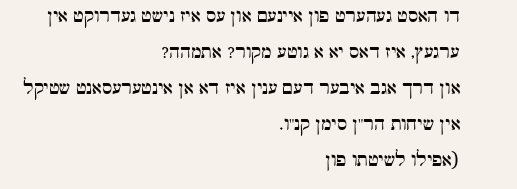דו האסט געהערט פון איינעם און עס איז נישט געדרוקט אין ערגעץ, איז דאס יא א גוטע מקור? אתמהה?
און דרך אגב איבער דעם ענין איז דא אן אינטערעסאנט שטיקל אין שיחות הר"ן סימן קנ"ו.
(אפילו לשיטתו פון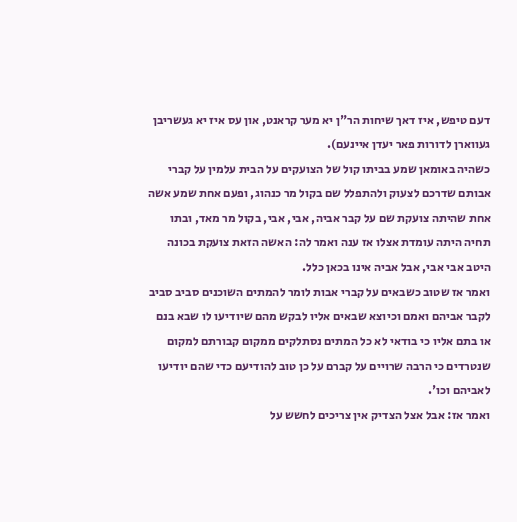דעם טיפש, איז דאך שיחות הר"ן יא מער קראנט, און עס איז יא געשריבן געווארן לדורות פאר יעדן איינעם).
כשהיה באומאן שמע בביתו קול של הצועקים על הבית עלמין על קברי אבותם שדרכם לצעוק ולהתפלל שם בקול מר כנהוג, ופעם אחת שמע אשה אחת שהיתה צועקת שם על קבר אביה, אבי, אבי, בקול מר מאד, ובתו תחיה היתה עומדת אצלו אז ענה ואמר לה: האשה הזאת צועקת בכונה היטב אבי אבי, אבל אביה אינו בכאן כלל.
ואמר אז שטוב כשבאים על קברי אבות לומר להמתים השוכנים סביב סביב לקבר אביהם ואמם וכיוצא שבאים אליו לבקש מהם שיודיעו לו שבא בנם או בתם אליו כי בודאי לא כל המתים נסתלקים ממקום קבורתם למקום שנטרדים כי הרבה שרויים על קברם על כן טוב להודיעם כדי שהם יודיעו לאביהם וכו'.
ואמר אז: אבל אצל הצדיק אין צריכים לחשש על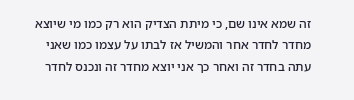זה שמא אינו שם, כי מיתת הצדיק הוא רק כמו מי שיוצא מחדר לחדר אחר והמשיל אז לבתו על עצמו כמו שאני עתה בחדר זה ואחר כך אני יוצא מחדר זה ונכנס לחדר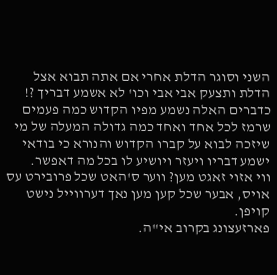השני וסוגר הדלת אחרי אם אתה תבוא אצל הדלת ותצעק אבי אבי וכו' לא אשמע דבריך ?!
כדברים האלה נשמע מפיו הקדוש כמה פעמים שרמז לכל אחד ואחד כמה גדולה המעלה של מי שיזכה לבוא על קברו הקדוש והנורא כי בודאי ישמע דבריו ויעזר ויושיע לו בכל מה דאפשר.
ווי אזוי זאגט מען? ווער ס'האט שכל פרובירט עס אויס, אבער שכל קען מען נאך דערווייל נישט קויפן.
פארזעצונג בקרוב אי"ה.